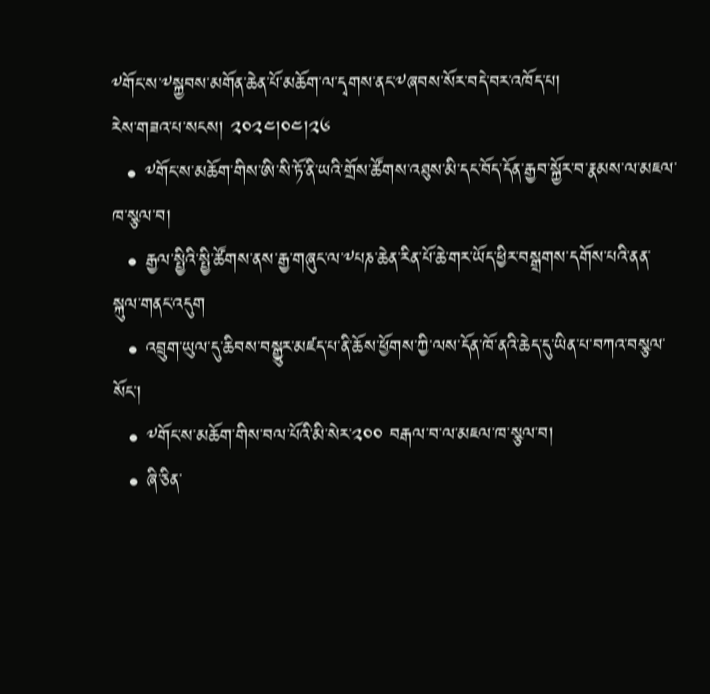༸གོང་ས་༸སྐྱབས་མགོན་ཆེན་པོ་མཆོག་ལ་དྭགས་ནང་༸ཞབས་སོར་བདེ་བར་འཁོད་པ།
རེས་གཟའ་པ་སངས། ༢༠༢༤།༠༤།༢༦
  • ༸གོང་ས་མཆོག་གིས་ཨི་སི་ཏོ་ནི་ཡའི་གྲོས་ཚོགས་འཐུས་མི་དང་བོད་དོན་རྒྱབ་སྐྱོར་བ་རྣམས་ལ་མཇལ་ཁ་སྩལ་བ།
  • རྒྱལ་སྤྱིའི་སྤྱི་ཚོགས་ནས་རྒྱ་གཞུང་ལ་༸པཎ་ཆེན་རིན་པོ་ཆེ་གར་ཡོད་ཕྱིར་བསྒྲགས་དགོས་པའི་ནན་སྐུལ་གནང་འདུག
  • འབྲུག་ཡུལ་དུ་ཆིབས་བསྒྱུར་མཛད་པ་ནི་ཆོས་ཕྱོགས་ཀྱི་ལས་དོན་ཁོ་ནའི་ཆེད་དུ་ཡིན་པ་བཀའ་བསྩལ་སོང་།
  • ༸གོང་ས་མཆོག་གིས་བལ་པོའི་མི་སེར་༢༠༠ བརྒལ་བ་ལ་མཇལ་ཁ་སྩལ་བ།
  • ཞི་ཅིན་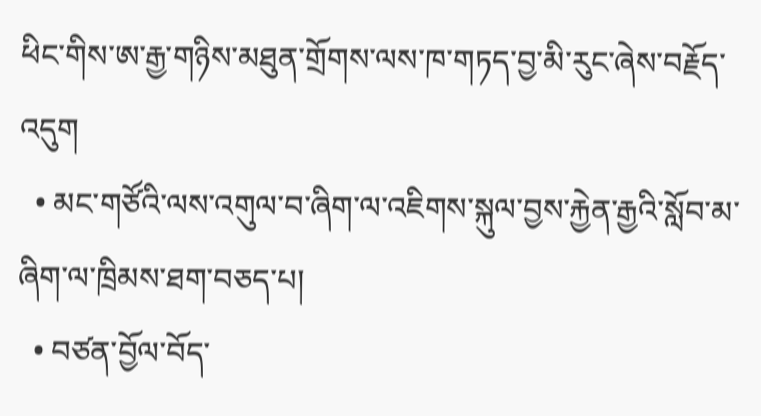ཕིང་གིས་ཨ་རྒྱ་གཉིས་མཐུན་གྲོགས་ལས་ཁ་གཏད་བྱ་མི་རུང་ཞེས་བརྗོད་འདུག
  • མང་གཙོའི་ལས་འགུལ་བ་ཞིག་ལ་འཇིགས་སྐུལ་བྱས་རྐྱེན་རྒྱའི་སློབ་མ་ཞིག་ལ་ཁྲིམས་ཐག་བཅད་པ།
  • བཙན་བྱོལ་བོད་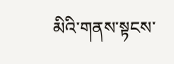མིའི་གནས་སྟངས་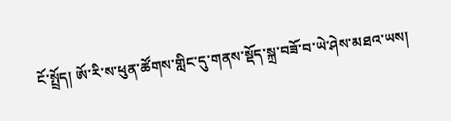ངོ་སྤྲོད། ཨོ་རི་ས་ཕུན་ཚོགས་གླིང་དུ་གནས་སྡོད་སྐྲ་བཟོ་བ་ཡེ་ཤེས་མཐའ་ཡས།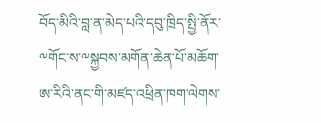བོད་མིའི་བླ་ན་མེད་པའི་དབུ་ཁྲིད་སྤྱི་ནོར་༸གོང་ས་༸སྐྱབས་མགོན་ཆེན་པོ་མཆོག་ཨ་རིའི་ནང་གི་མཛད་འཕྲིན་ཁག་ལེགས་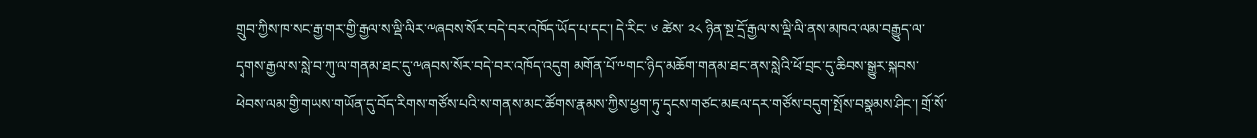གྲུབ་ཀྱིས་ཁ་སང་རྒྱ་གར་གྱི་རྒྱལ་ས་ལྡི་ལིར་༸ཞབས་སོར་བདེ་བར་འཁོད་ཡོད་པ་དང་། དེ་རིང་ ༦ ཚེས་ ༢༨ ཉིན་སྔ་དྲོ་རྒྱལ་ས་ལྡི་ལི་ནས་མཁའ་ལམ་བརྒྱུད་ལ་དྭགས་རྒྱལ་ས་སླེ་བ་ཀུ་ལ་གནམ་ཐང་དུ་༸ཞབས་སོར་བདེ་བར་འཁོད་འདུག མགོན་པོ་༸གང་ཉིད་མཆོག་གནམ་ཐང་ནས་སླེའི་ཕོ་བྲང་དུ་ཆིབས་སྒྱུར་སྐབས་ཕེབས་ལམ་གྱི་གཡས་གཡོན་དུ་བོད་རིགས་གཙོས་པའི་ས་གནས་མང་ཚོགས་རྣམས་ཀྱིས་ཕྱག་ཏུ་དྭངས་གཙང་མཇལ་དར་གཙོས་བདུག་སྤོས་བསྣམས་ཤིང་། གྲོ་སོ་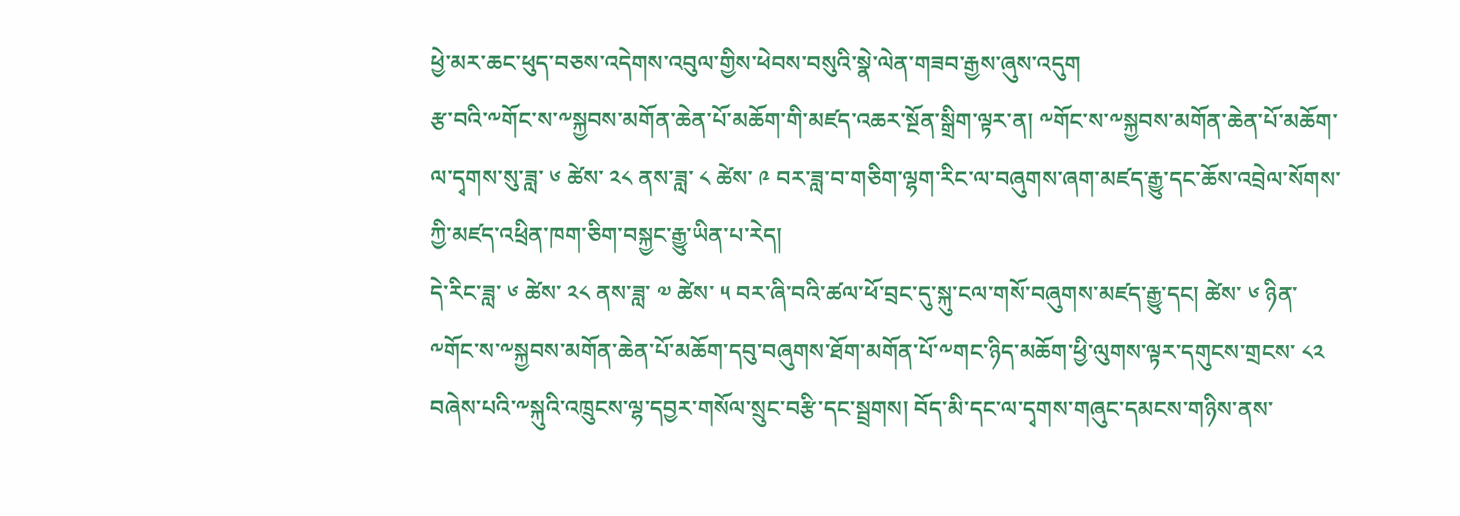ཕྱེ་མར་ཆང་ཕུད་བཅས་འདེགས་འབུལ་གྱིས་ཕེབས་བསུའི་སྣེ་ལེན་གཟབ་རྒྱས་ཞུས་འདུག
རྩ་བའི་༸གོང་ས་༸སྐྱབས་མགོན་ཆེན་པོ་མཆོག་གི་མཛད་འཆར་སྔོན་སྒྲིག་ལྟར་ན། ༸གོང་ས་༸སྐྱབས་མགོན་ཆེན་པོ་མཆོག་ལ་དྭགས་སུ་ཟླ་ ༦ ཚེས་ ༢༨ ནས་ཟླ་ ༨ ཚེས་ ༩ བར་ཟླ་བ་གཅིག་ལྷག་རིང་ལ་བཞུགས་ཞག་མཛད་རྒྱུ་དང་ཆོས་འབྲེལ་སོགས་ཀྱི་མཛད་འཕྲིན་ཁག་ཅིག་བསྐྱང་རྒྱུ་ཡིན་པ་རེད།
དེ་རིང་ཟླ་ ༦ ཚེས་ ༢༨ ནས་ཟླ་ ༧ ཚེས་ ༥ བར་ཞི་བའི་ཚལ་ཕོ་བྲང་དུ་སྐུ་ངལ་གསོ་བཞུགས་མཛད་རྒྱུ་དང། ཚེས་ ༦ ཉིན་༸གོང་ས་༸སྐྱབས་མགོན་ཆེན་པོ་མཆོག་དབུ་བཞུགས་ཐོག་མགོན་པོ་༸གང་ཉིད་མཆོག་ཕྱི་ལུགས་ལྟར་དགུངས་གྲངས་ ༨༢ བཞེས་པའི་༸སྐུའི་འཁྲུངས་ལྷ་དབྱར་གསོལ་སྲུང་བརྩི་དང་སྦྲགས། བོད་མི་དང་ལ་དྭགས་གཞུང་དམངས་གཉིས་ནས་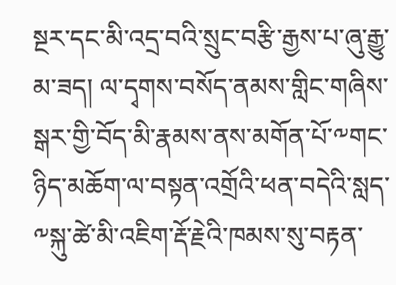སྔར་དང་མི་འདྲ་བའི་སྲུང་བརྩི་རྒྱས་པ་ཞུ་རྒྱུ་མ་ཟད། ལ་དྭགས་བསོད་ནམས་གླིང་གཞིས་སྒར་གྱི་བོད་མི་རྣམས་ནས་མགོན་པོ་༸གང་ཉིད་མཆོག་ལ་བསྟན་འགྲོའི་ཕན་བདེའི་སླད་༸སྐུ་ཚེ་མི་འཇིག་རྡོ་རྗེའི་ཁམས་སུ་བརྟན་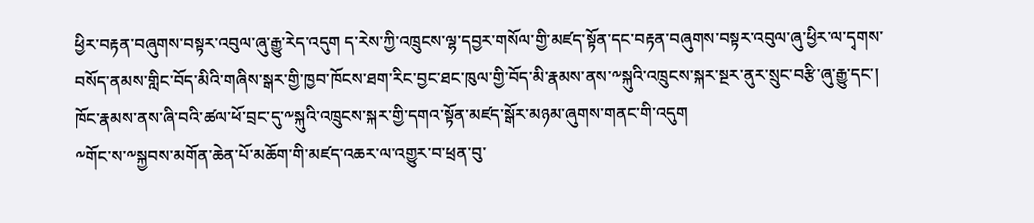ཕྱིར་བརྟན་བཞུགས་བསྟར་འབུལ་ཞུ་རྒྱུ་རེད་འདུག ད་རེས་ཀྱི་འཁྲུངས་ལྷ་དབྱར་གསོལ་གྱི་མཛད་སྟོན་དང་བརྟན་བཞུགས་བསྟར་འབུལ་ཞུ་ཕྱིར་ལ་དྭགས་བསོད་ནམས་གླིང་བོད་མིའི་གཞིས་སྒར་གྱི་ཁྱབ་ཁོངས་ཐག་རིང་བྱང་ཐང་ཁུལ་གྱི་བོད་མི་རྣམས་ནས་༸སྐུའི་འཁྲུངས་སྐར་སྔར་ནུར་སྲུང་བརྩི་ཞུ་རྒྱུ་དང་། ཁོང་རྣམས་ནས་ཞི་བའི་ཚལ་ཕོ་བྲང་དུ་༸སྐུའི་འཁྲུངས་སྐར་གྱི་དགའ་སྟོན་མཛད་སྒོར་མཉམ་ཞུགས་གནང་གི་འདུག
༸གོང་ས་༸སྐྱབས་མགོན་ཆེན་པོ་མཆོག་གི་མཛད་འཆར་ལ་འགྱུར་བ་ཕྲན་བུ་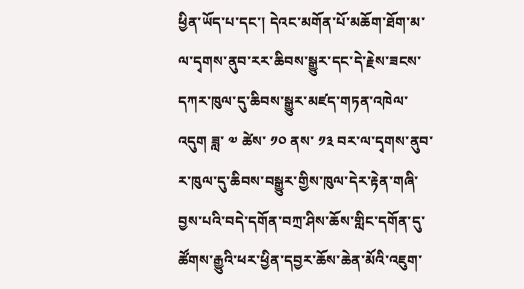ཕྱིན་ཡོད་པ་དང་། དེའང་མགོན་པོ་མཆོག་ཐོག་མ་ལ་དྭགས་ནུབ་རར་ཆིབས་སྒྱུར་དང་དེ་རྗེས་ཟངས་དཀར་ཁུལ་དུ་ཆིབས་སྒྱུར་མཛད་གཏན་འཁེལ་འདུག ཟླ་ ༧ ཚེས་ ༡༠ ནས་ ༡༣ བར་ལ་དྭགས་ནུབ་ར་ཁུལ་དུ་ཆིབས་བསྒྱུར་གྱིས་ཁུལ་དེར་རྟེན་གཞི་བྱས་པའི་བདེ་དགོན་བཀྲ་ཤིས་ཆོས་གླིང་དགོན་དུ་ཚོགས་རྒྱུའི་ཕར་ཕྱིན་དབྱར་ཆོས་ཆེན་མོའི་འཇུག་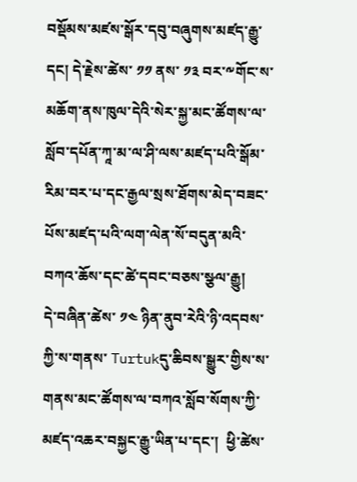བསྡོམས་མཛས་སྒོར་དབུ་བཞུགས་མཛད་རྒྱུ་དང། དེ་རྗེས་ཚེས་ ༡༡ ནས་ ༡༣ བར་༸གོང་ས་མཆོག་ནས་ཁུལ་དེའི་སེར་སྐྱ་མང་ཚོགས་ལ་སློབ་དཔོན་ཀཱ་མ་ལ་ཤི་ལས་མཛད་པའི་སྒོམ་རིམ་བར་པ་དང་རྒྱལ་སྲས་ཐོགས་མེད་བཟང་པོས་མཛད་པའི་ལག་ལེན་སོ་བདུན་མའི་བཀའ་ཆོས་དང་ཚེ་དབང་བཅས་སྩལ་རྒྱུ།
དེ་བཞིན་ཚེས་ ༡༤ ཉིན་ནུབ་རེའི་ཉི་འདབས་ཀྱི་ས་གནས་ Turtukདུ་ཆིབས་སྒྱུར་གྱིས་ས་གནས་མང་ཚོགས་ལ་བཀའ་སློབ་སོགས་ཀྱི་མཛད་འཆར་བསྐྱང་རྒྱུ་ཡིན་པ་དང་།  ཕྱི་ཚེས་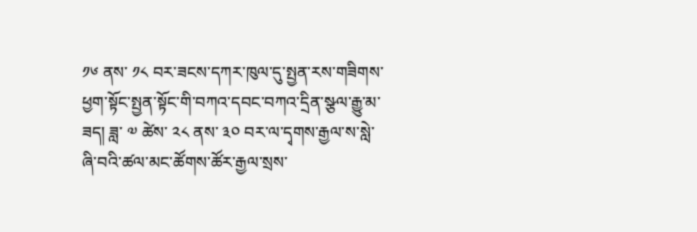༡༦ ནས་ ༡༨ བར་ཟངས་དཀར་ཁུལ་དུ་སྤྱན་རས་གཟིགས་ཕྱག་སྟོང་སྤྱན་སྟོང་གི་བཀའ་དབང་བཀའ་དྲིན་སྩལ་རྒྱུ་མ་ཟད། ཟླ་ ༧ ཚེས་ ༢༨ ནས་ ༣༠ བར་ལ་དྭགས་རྒྱལ་ས་སླེ་ཞི་བའི་ཚལ་མང་ཚོགས་ཚོར་རྒྱལ་སྲས་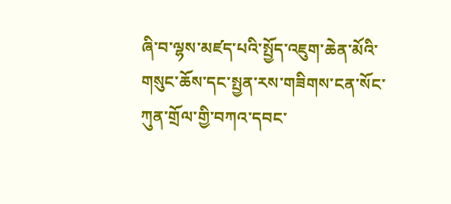ཞི་བ་ལྷས་མཛད་པའི་སྤྱོད་འཇུག་ཆེན་མོའི་གསུང་ཆོས་དང་སྤྱན་རས་གཟིགས་ངན་སོང་ཀུན་གྲོལ་གྱི་བཀའ་དབང་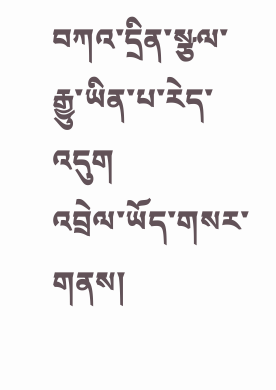བཀའ་དྲིན་སྩལ་རྒྱུ་ཡིན་པ་རེད་འདུག
འབྲེལ་ཡོད་གསར་གནས།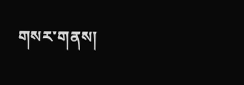གསར་གནས།